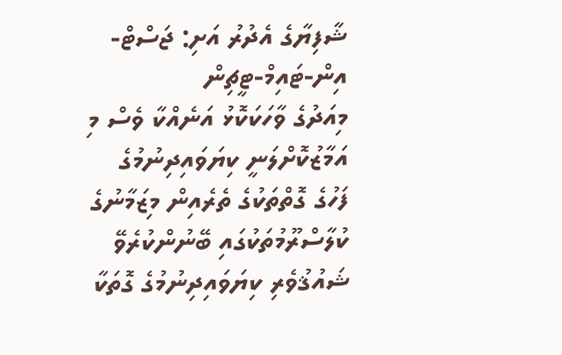ޝާފިޔާގެ އެދުރު އަށި: ޖަސްޓް-އިން-ޓައިމް-ޓީޗިން
މިއަދުގެ ވާހަކަކޮޅު އަނެއްކާ ވެސް މި އަމާޒުކޮށްލަނީ ކިޔަވައިދިނުމުގެ ފަހުގެ ގޮތްތަކުގެ ތެރެއިން މިޒަމާނުގެ ކުލާސްރޫމުތަކުގައި ބޭނުންކުރެވޭ ޝައުޤުވެރި ކިޔަވައިދިނުމުގެ ގޮތަކާ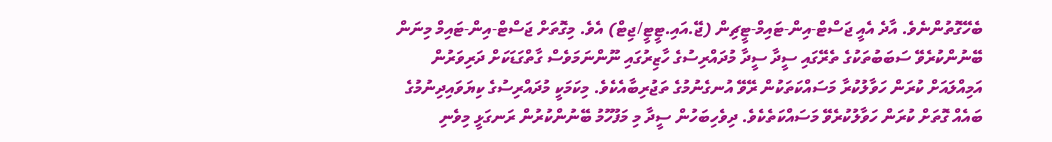ބެހޭގޮތުންނެވެ. އާދެ އެއީ ޖަސްޓް-އިން-ޓައިމް-ޓީޗިން (ޖޭ.އައި.ޓީޓީ/ޖިޓް) އެވެ. މިގޮތަށް ޖަސްޓް-އިން-ޓައިމް މިނަން ބޭނުންކުރެވޭ ސަބަބުތަކުގެ ތެރޭގައި ސީދާ ސީދާ މުދައްރިސުގެ ހާޒިރުގައި ނޫންނަމަވެސް ގާތްގަޑަކަށް ދަރިވަރުން އަމިއްލައަށް ކުރަން ހަވާލުކުރާ މަސައްކަތަކުން ރޭވޭ އުނގެނުމުގެ ތަޖުރިބާއެކެވެ. މިކަމަކީ މުދައްރިސުގެ ކިޔަވައިދިނުމުގެ ބައެއް ގޮތަށް ކުރަން ހަވާލުކުރެވޭ މަސައްކަތެކެވެ. ދިވެހިބަހުން ސީދާ މި މަފުހޫމު ބޭނުންކުރުން ރަނގަޅީ މިވެނި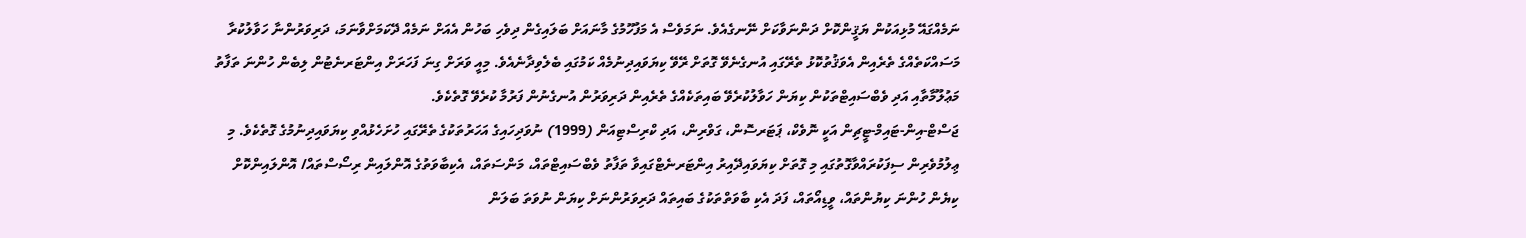ނަމެއްގައޭ މުޅިއަކުން ޔަޤީންކޮށް ދަންނަވާކަށް ނޭނގެއެވެ. ނަމަވެސް އެ މަފުހޫމުގެ މާނައަށް ބަލައިގެން ދިވެހި ބަހުން އެއަށް ނަމެއް ދޭކަމަށްވާނަމަ، ދަރިވަރުންނާ ހަވާލުކުރާ މަސައްކަތެއްގެ ތެރެއިން އެވަޤުތުކޮޅު ތެރޭގައި އުނގެނެވޭ ގޮތަށް ރޭވޭ ކިޔަވައިދިނުމެއް ކަމުގައި ބެލެވިދާނެއެވެ. މިއީ ވަރަށް ގިނަ ފަހަރަށް އިންޓަރނެޓުން ލިބެން ހުންނަ ތަފާތު މަޢުލޫމާތާއި އަދި ވެބްސައިޓްތަކުން ކިޔަން ހަވާލުކުރެވޭ ބައިތަކެއްގެ ތެރެއިން ދަރިވަރުން އުނގެނުން ފަރުމާ ކުރެވޭ ގޮތެކެވެ.
ޖަސްޓް-އިން-ޓައިމް-ޓީޗިން އަކީ ނޮވެކް، ޕަޓަރސޮން، ގަވްރިން، އަދި ކްރިސްޓިއަން (1999) ނުވަދިހައިގެ އަހަރުތަކުގެ ތެރޭގައި ހުށަހެޅުއްވި ކިޔަވައިދިނުމުގެ ގޮތެކެވެ. މި ޢިލުމުވެރިން ސިފަކުރައްވާގޮތުގައި މި ގޮތަށް ކިޔަވައިދޭއިރު އިންޓަރނެޓްގައިވާ ތަފާތު ވެބްސައިޓްތައް، މަންސަތައް، އެކިބާވަތުގެ އޮންލައިން ރިސޯސްތައް/ އޮންލައިންކޮށް ކިޔެން ހުންނަ ކިޔުންތައް، ވީޑިއޯތައް، ފަދަ އެކި ބާވަތްތަކުގެ ބައިތައް ދަރިވަރުންނަށް ކިޔަން ނުވަތަ ބަލަން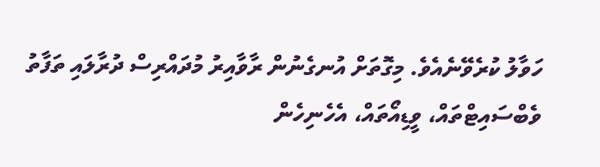ހަވާލު ކުރެވޭނެއެވެ. މިގޮތަށް އުނގެނުން ރާވާއިރު މުދައްރިސް ދުރާލައި ތަފާތު ވެބްސައިޓްތައް، ވީޑިއޯތައް، އެހެނިހެން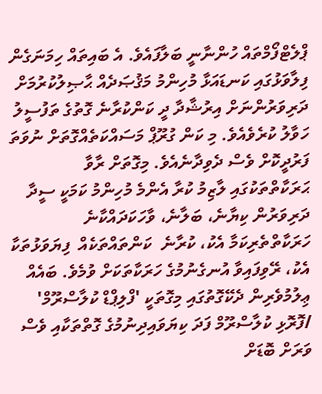ޕްލެޓްފޯމްތައް ހުންނާނީ ބަލާފައެވެ. އެ ބައިތައް ހިމަނަގެން ފިލާވަޅުގައި ކަނޑައަޅާ މުހިންމު މަޤުޞަދެއް ޙާޞިލުކުރުމަށް ދަރިވަރުންނަށް އިރުޝާދާ ދީ ކަންކުރާނެ ގޮތުގެ ތަފުސީލު ހަވާލު ކުރެވެއެވެ. މި ކަން ގުރޫޕް މަސައްކަތެއްގޮތަށް ނުވަތަ ފަރުދީކޮށް ވެސް ދެވިދާނެއެވެ. މިގޮތަށް ރާވާ ޙަރަކާތްތަކުގައި ލާޒިމު ކުރާ އެންމެ މުހިންމު ކަމަކީ ސީދާ ދަރިވަރުން ކިޔާނެ، ބަލާނެ، ވާހަކަދައްކާނެ ހަރަކާތްތެރިކަމާ އެކު، ކުރާނެ  ކަންތައްތަކެއް  ފިޔަވަޅުތަކާ އެކު، ރޭވިފައިވާ އުނގެނުމުގެ ހަރަކާތަކަށް ވުމެވެ. ބައެއް ޢިލުމުވެރިން ދެކޭގޮތުގައި މިގޮތަކީ 'ފްލިޕްޑް ކުލާސްރޫމް' /ފޮރޮޅި ކުލާސްރޫމް ފަދަ ކިޔަވައިދިނުމުގެ ގޮތްތަކާއި ވެސް ވަރަށް ބޮޑަށް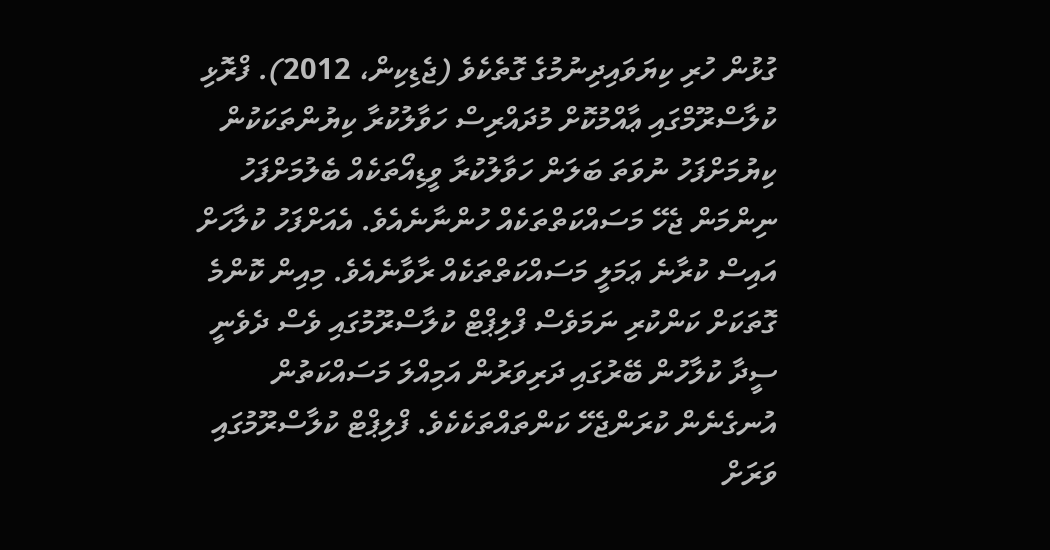ގުޅުން ހުރި ކިޔަވައިދިނުމުގެ ގޮތެކެވެ (ޖެޑިކިން، 2012). ފްރޮޅި ކުލާސްރޫމްގައި ޢާއްމުކޮށް މުދައްރިސް ހަވާލުކުރާ ކިޔުންތަކަކުން ކިޔުމަށްފަހު ނުވަތަ ބަލަން ހަވާލުކުރާ ވީޑިއޯތަކެއް ބެލުމަށްފަހު ނިންމަން ޖެހޭ މަސައްކަތްތަކެއް ހުންނާނެއެވެ. އެއަށްފަހު ކުލާހަށް އައިސް ކުރާނެ ޢަމަލީ މަސައްކަތްތަކެއް ރާވާނެއެވެ. މިއިން ކޮންމެ ގޮތަކަށް ކަންކުރި ނަމަވެސް ފްލިޕްޓް ކުލާސްރޫމުގައި ވެސް ދެވެނީ ސީދާ ކުލާހުން ބޭރުގައި ދަރިވަރުން އަމިއްލަ މަސައްކަތުން އުނގެނެން ކުރަންޖެހޭ ކަންތައްތަކެކެވެ. ފްލިޕްޓް ކުލާސްރޫމުގައި ވަރަށް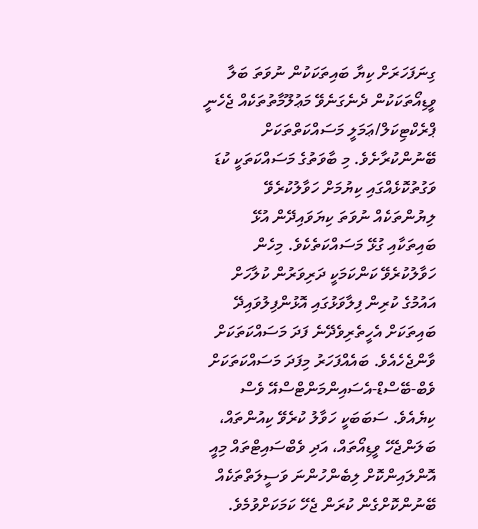ގިނަފަހަރަށް ކިޔާ ބައިތަކަކުން ނުވަތަ ބަލާ ވީޑިއޯތަކަކުން ދެނެގަނެވޭ މަޢުލޫމާތުތަކެއް ޖެހެނީ ޕްރެކްޓިކަލް/ޢަމަލީ މަސައްކަތްތަކަށް ބޭނުންކުރާށެވެ. މި ބާވަތުގެ މަސައްކަތަކީ ކުޑަ ވަގުތުކޮޅެއްގައި ކިޔުމަށް ހަވާލުކުރެވޭ ލިޔުންތަކެއް ނުވަތަ ކިޔަވައިދޭން އުޅޭ ބައިތަކާއި ގުޅޭ މަސައްކަތެކެވެ. މިހެން ހަވާލުކުރެވޭ ކަންކަމަކީ ދަރިވަރުން ކުލާހަށް އައުމުގެ ކުރިން ފިލާވަޅުގައި އޮޅުންފިލުވައިދޭ ބައިތަކަށް އެހީތެރިވެދޭނެ ފަދަ މަސައްކަތަކަށް ވާންޖެހެއެވެ. ބައެއްފަހަރު މިފަދަ މަސައްކަތަކަށް ވެބް-ބޭސްޑް-އެސައިންމަންޓްސްއޭ ވެސް ކިޔެއެވެ. ސަބަބަކީ ހަވާލު ކުރެވޭ ކިއުންތައް، ބަލަންޖެހޭ ވީޑިއޯތައް، އަދި ވެބްސައިޓްތައް މިއީ އޮންލައިންކޮށް ލިބެންހުންނަ ވަސީލަތްތަކެއް ބޭނުންކޮށްގެން ކުރަން ޖެހޭ ކަމަކަށްވުމެވެ.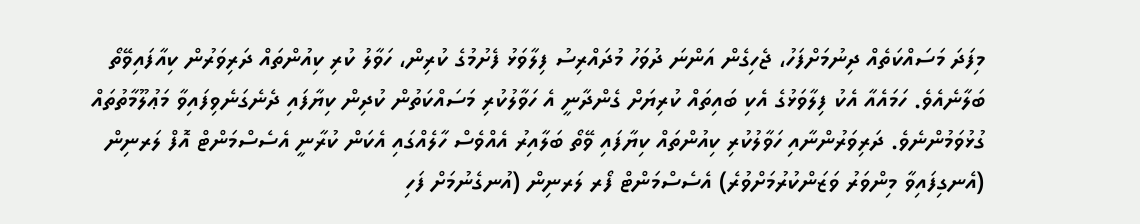މިފަދަ މަސައްކަތެއް ދިނުމަށްފަހު، ޖެހިގެން އަންނަ ދުވަހު މުދައްރިސު ފިލާވަޅު ފެށުމުގެ ކުރިން، ހަވާލު ކުރި ކިއުންތައް ދަރިވަރުން ކިއާފައިވޭތޯ ބަލާނެއެވެ. ހަމައެއާ އެކު ފިލާވަޅުގެ އެކި ބައިތައް ކުރިޔަށް ގެންދާނީ އެ ހަވާލުކުރި މަސައްކަތުން ކުދިން ކިޔާފައި ދެނެގަނެވިފައިވާ މަޢުލޫމާތުތައް ގުޅުވަމުންނެވެ. ދަރިވަރުންނާއި ހަވާލުކުރި ކިއުންތައް ކިޔާފައި ވޭތޯ ބަލާއިރު އެއްވެސް ހާލެއްގައި އެކަން ކުރާނީ އެސެސްމަންޓް އޮފް ލަރނިން (އެނގިފައިވާ މިންވަރު ވަޒަންކުރުމަށްވުރެ) އެސެސްމަންޓް ފޯރ ލަރނިން (އުނގެނުމަށް ފަހި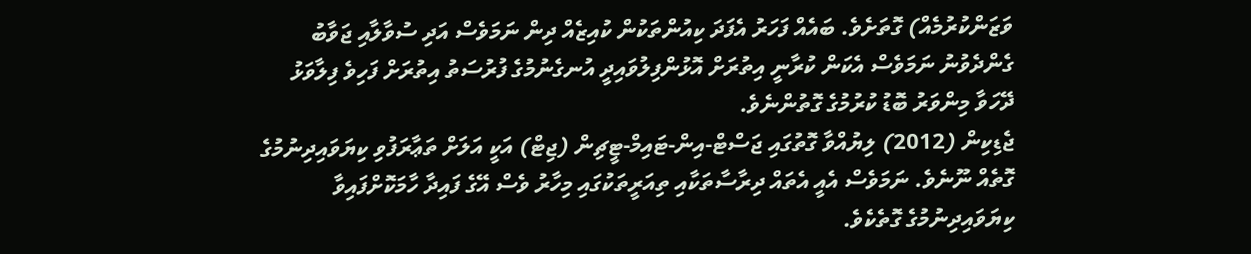ވަޒަންކުރުމެއް) ގޮތަށެވެ. ބައެއް ފަހަރު އެފަދަ ކިއުންތަކުން ކުއިޒެއް ދިން ނަމަވެސް އަދި ސުވާލާއި ޖަވާބު ގެންދެވުނު ނަމަވެސް އެކަން ކުރާނީ އިތުރަށް އޮޅުންފިލުވައިދީ އުނގެނުމުގެ ފުރުސަތު އިތުރަށް ފަހިވެ ފިލާވަޅު ދޭހަވާ މިންވަރު ބޮޑު ކުރުމުގެ ގޮތުންނެވެ.
ޖެޑިކިން (2012) ލިޔުއްވާ ގޮތުގައި ޖަސްޓް-އިން-ޓައިމް-ޓީޗިން (ޖިޓް) އަކީ އަލަށް ތަޢާރަފުވި ކިޔަވައިދިނުމުގެ ގޮތެއް ނޫނެވެ. ނަމަވެސް އެއީ އެތައް ދިރާސާތަކާއި ތިއަރީތަކުގައި މިހާރު ވެސް އޭގެ ފައިދާ ހާމަކޮށްފައިވާ ކިޔަވައިދިނުމުގެ ގޮތެކެވެ.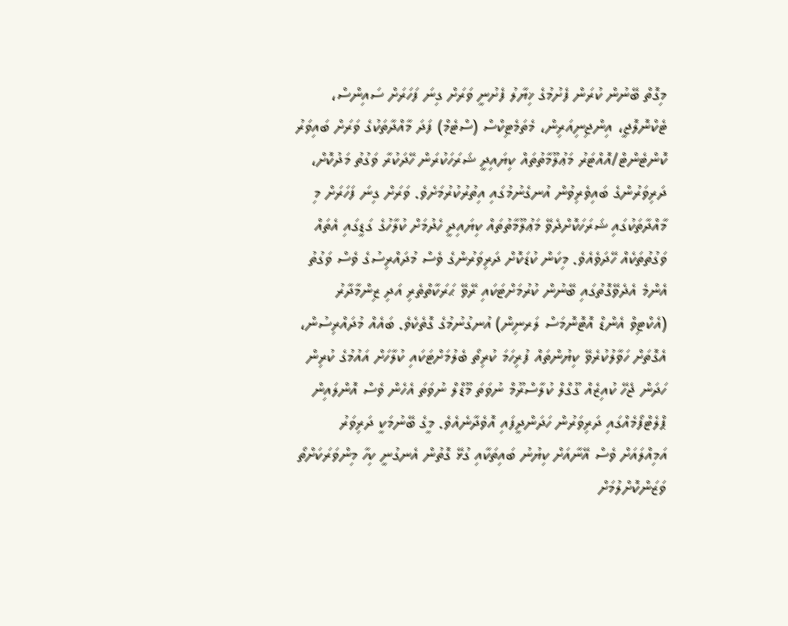މިގޮތް ބޭނުން ކުރަން ފެށުމުގެ ޚިޔާލު ފެށުނީ ވަރަށް ގިނަ ފަހަރަށް ސައިންސް، ޓެކްނޮލޮޖީ، އިންޖިނިއަރިން، މެތަމެޓިކްސް (ސްޓެމް) ފަދަ މާއްދާތަކުގެ ވަރަށް ބައިވަރު ކޮންޓެންޓް/އޮއްޓަރު މަޢުލޫމާތުތައް ކިޔައިދީ ޝަރަހަކުރަން ހޭދަކުރާ ވަގުތު މަދުކޮށް، ދަރިވަރުންގެ ބައިވެރިވުން އުނގެނުމުގައި އިތުރުކުރުމަށެވެ. ވަރަށް ގިނަ ފަހަރަށް މި މާއްދާތަކުގައި ޝަރަހަކޮށްދެވޭ މަޢުލޫމާތުތައް ކިޔައިދީ ހެދުމަށް ކުލާހުގެ ގަޑީގައި އެތައް ވަގުތުތަކެއް ހޭދަވެއެވެ. މިކަން ކުޑަކޮށް ދަރިވަރުންގެ ވެސް މުދައްރިސުގެ ވެސް ވަގުތު އެންމެ އެދެވޭގޮތުގައި ބޭނުން ކުރުމަށްޓަކައި ރޭވޭ ޙަރަކާތްތެރި އަދި ޒިންމާދާރު (އެކްޓިވް އެންޑް އޮޓޮނޮމަސް ލަރނިން) އުނގުނުމުގެ ގޮތެކެވެ. ބައެއް މުދައްރިސުން، އެގޮތަށް ހަވާލުކުރެވޭ ކިޔުންތައް ފުރިހަމަ ކުރިތޯ ބެލުމަށްޓަކައި ކުލާހަށް އައުމުގެ ކުރިން ހަދަން ޖެހޭ ކުއިޒެއް ގޫގްލް ކުލާސްރޫމް ނުވަތަ މޫޑްލް ނުވަތަ އެހެން ވެސް އޮންލައިން ޕްލެޓްފޯމެއްގައި ދަރިވަރުން ހަދަންދީފައި އޮވެދާނެއެވެ. މީގެ ބޭނުމަކީ ދަރިވަރު އަމިއްލައަށް ވެސް އޭނާއަށް ކިޔުނު ބައިތަކާއި ގުޅޭ ގޮތުން އެނގުނީ ކިހާ މިންވަރަކަށްތޯ ވަޒަންކޮށްލުމަށް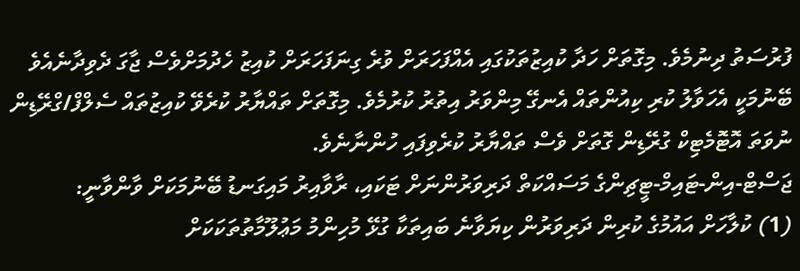ފުރުސަތު ދިނުމެވެ. މިގޮތަށް ހަދާ ކުއިޒުތަކުގައި އެއްފަހަރަށް ވުރެ ގިނަފަހަރަށް ކުއިޒު ހެދުމަށްވެސް ޖާގަ ދެވިދާނެއެވެ ބޭނުމަކީ އެހަވާލު ކުރި ކިއުންތައް އެނގޭ މިންވަރު އިތުރު ކުރުމެވެ. މިގޮތަށް ތައްޔާރު ކުރެވޭ ކުއިޒުތައް ސެލްފް/ގްރޭޑިން ނުވަތަ އޮޓޮމެޓިކް ގުރޭޑިން ގޮތަށް ވެސް ތައްޔާރު ކުރެވިފައި ހުންނާނެވެ.
ޖަސްޓް-އިން-ޓައިމް-ޓީޗިންގެ މަސައްކަތް ދަރިވަރުންނަށް ޓަކައި، ރާވާއިރު މައިގަނޑު ބޭނުމަކަށް ވާންވާނީ:
(1) ކުލާހަށް އައުމުގެ ކުރިން ދަރިވަރުން ކިޔަވާނެ ބައިތަކާ ގުޅޭ މުހިންމު މަޢުލޫމާތުތަކަކަށް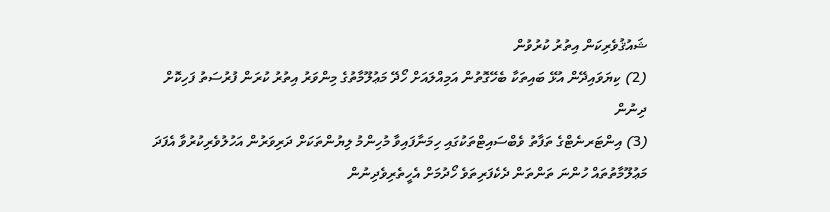ޝައުޤުވެރިކަން އިތުރު ކުރުވުން
(2) ކިޔަވައިދޭން އުޅޭ ބައިތަކާ ބެހޭގޮތުން އަމިއްލައަށް ހޯދޭ މަޢުލޫމާތުގެ މިންވަރު އިތުރު ކުރަން ފުރުސަތު ފަހިކޮށް ދިނުން
(3) އިންޓަރނެޓްގެ ތަފާތު ވެބްސައިޓްތަކުގައި ހިމަނާފައިވާ މުހިންމު ލިޔުންތަކަށް ދަރިވަރުން އަހުލުވެރިކުރުވާ އެފަދަ މަޢުލޫމާތުތައް ހުންނަ ތަންތަން ދެކެފަރިތަވެ ހޯދުމަށް އެހީތެރިވެދިނުން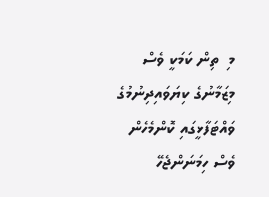މި  ތިން ކަމަކީ ވެސް މިޒަމާނުގެ ކިޔަވައިދިނުމުގެ ވައްޓަފާޅީގައި ކޮންމެހެން ވެސް ހިމަނަންޖެހޭ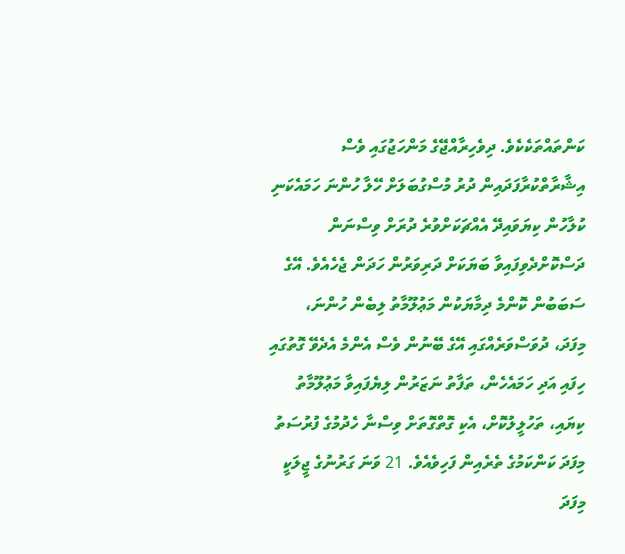ކަންތައްތަކެކެވެ. ދިވެހިރާއްޖޭގެ މަންހަޖުގައި ވެސް އިޝާރާތްކުރާފަދައިން ދުރު މުސްގުބަލަށް ހޭލާ ހުންނަ ހަމައެކަނި ކުލާހުން ކިޔަވައިދޭ އެއްޗަކަށްވުރެ ދުރަށް ވިސްނަން ދަސްކޮށްދެވިފައިވާ ބަޔަކަށް ދަރިވަރުން ހަދަން ޖެހެއެވެ. އޭގެ ސަބަބުން ކޮންމެ ދިމާޔަކުން މަޢުލޫމާތު ލިބެން ހުންނަ، މިފަދަ، ދުވަސްވަރެއްގައި އޭގެ ބޭނުން ވެސް އެންމެ އެދެވޭ ގޮތުގައި ހިފައި އަދި ހަމައެހެން، ތަފާތު ނަޒަރުން ލިޔެފައިވާ މަޢުލޫމާތު ކިޔައި، ތަހުލީލުކޮށް، އެކި ގޮތްގޮތަށް ވިސްނާ ހެދުމުގެ ފުރުސަތު މިފަދަ ކަންކަމުގެ ތެރެއިން ފަހިވެއެވެ. 21 ވަނަ ގަރުނުގެ ޖީލަކީ މިފަދަ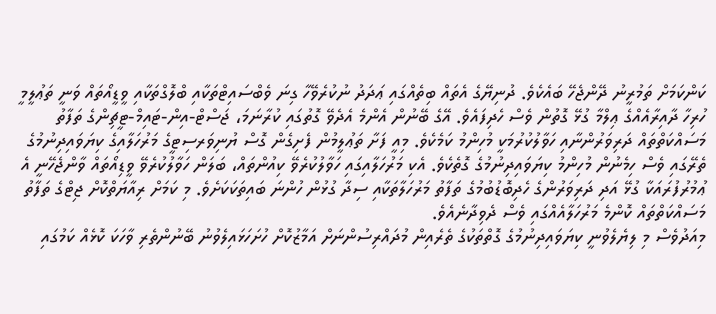ކަންކަމަށް ތަމުރީނު ދޭންޖެހޭ ބައެކެވެ. ދުނިޔޭގެ އެތައް ބިތެއްގައި ޢަދަދު ނުކުރެވޭހާ ގިނަ ވެބްސައިޓްތަކާއި ބްލޮގްތަކާއި ވީޑީއޯތައް ވަނީ ތަޢުލީމީ ހުރިހާ ދާއިރާއެއްގެ ޢިލްމާ ގުޅޭ ގޮތުން ވެސް ހެދިފައެވެ. އޭގެ ބޭނުން އެންމެ އެދެވޭ ގޮތުގައި ކުރާނަމަ، ޖަސްޓް-އިން-ޓައިމް-ޓީޗިންގެ ތަފާތު މަސައްކަތްތައް ދަރިވަރުންނާއި ހަވާލުކުރުމަކީ މުހިންމު ކަމެކެވެ. މިއީ ފަށާ ތަޢުލީމުން ފެށިގެން ގޮސް ޔުނިވަރސިޓީގެ މަރުހަލާއިގެ ކިޔަވައިދިނުމުގެ ތެރޭގައި ވެސް ހިމެނުން މުހިންމު ކިޔަވައިދިނުމުގެ ގޮތެކެވެ. އެކި މަރުހަލާއިގައި ހަވާލުކުރެވޭ ކިއުންތައް، ބަލަން ހަވާލުކުރެވޭ ވީޑިއޯތައް ވާންޖެހޭނީ އެ ޢުމުރުފުރައަކާ ގުޅޭ އަދި ދަރިވަރުންގެ ހެދިބޮޑުބުމުގެ ތަފާތު މަރުހަލާތަކާއި ސިދާ ގުޅުން ހުންނަ ބައިތަކަކަށެވެ. މި ކަމަށް ރިއާޔަތްކޮށް ޖިޓްގެ ތަފާތު މަސައްކަތްތައް ކޮންމެ މަރުހަލާއެއްގައި ވެސް ދެވިދާނެއެވެ.
މިއަދުވެސް މި ލިޔެލެވުނީ ކިޔަވައިދިނުމުގެ ގޮތްތަކުގެ ތެރެއިން މުދައްރިސުންނަށް އަމާޒުކޮށް ހުށަހަޅައިލެވުނު ބޭނުންތެރި ވާހަކަ ކޮޅެއް ކަމުގައި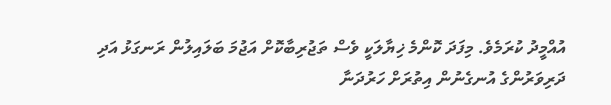އުއްމީދު ކުރަމެވެ. މިފަދަ ކޮންމެ ޚިޔާލަކީ ވެސް ތަޖުރިބާކޮށް އަޖުމަ ބަލައިލުން ރަނގަޅު އަދި ދަރިވަރުންގެ އުނގެނުން އިތުރަށް ހަރުދަނާ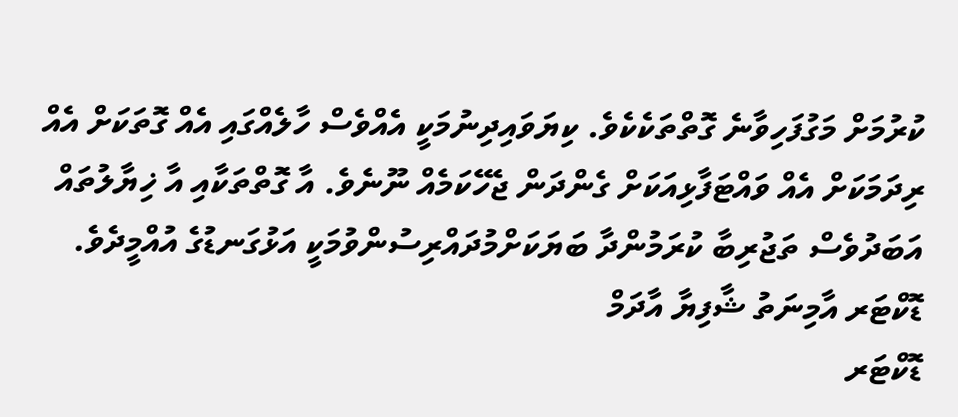ކުރުމަށް މަގުފަހިވާނެ ގޮތްތަކެކެވެ. ކިޔަވައިދިނުމަކީ އެއްވެސް ހާލެއްގައި އެއް ގޮތަކަށް އެއް ރިދަމަކަށް އެއް ވައްޓަފާޅިއަކަށް ގެންދަން ޖެހޭކަމެއް ނޫނެވެ. އާ ގޮތްތަކާއި އާ ޚިޔާލުތައް އަބަދުވެސް ތަޖުރިބާ ކުރަމުންދާ ބަޔަކަށްމުދައްރިސުންވުމަކީ އަޅުގަނޑުގެ އުއްމީދެވެ.
ޑޮކްޓަރ އާމިނަތު ޝާފިޔާ އާދަމް
ޑޮކްޓަރ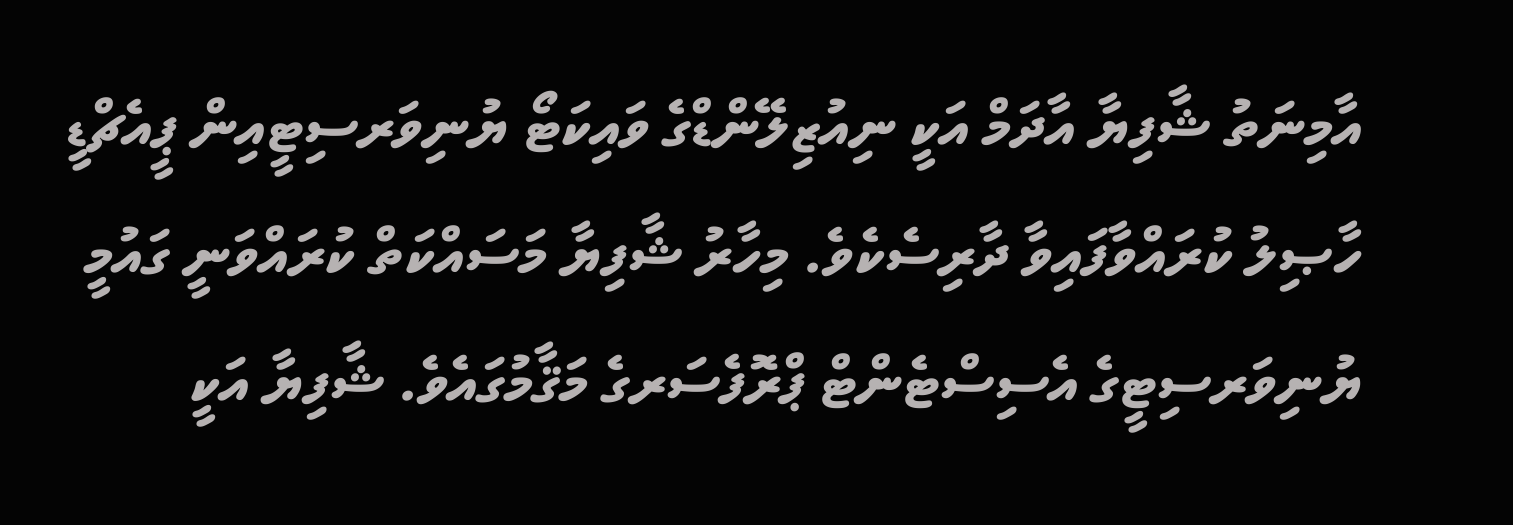އާމިނަތު ޝާފިޔާ އާދަމް އަކީ ނިއުޒިލޭންޑްގެ ވައިކަޓޯ ޔުނިވަރސިޓީއިން ޕީއެޗްޑީ ހާޞިލު ކުރައްވާފައިވާ ދާރިސެކެވެ. މިހާރު ޝާފިޔާ މަސައްކަތް ކުރައްވަނީ ގައުމީ ޔުނިވަރސިޓީގެ އެސިސްޓެންޓް ޕްރޮފެސަރގެ މަޤާމުގައެވެ. ޝާފިޔާ އަކީ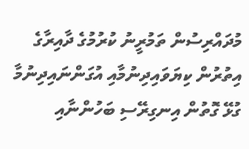މުދައްރިސުން ތަމުރީނު ކުރުމުގެ ދާއިރާގެ އިތުރުން ކިޔަވައިދިނުމާއި އުގަންނައިދިނުމާ ގުޅޭ ގޮތުން އިނގިރޭސި ބަހުންނާއި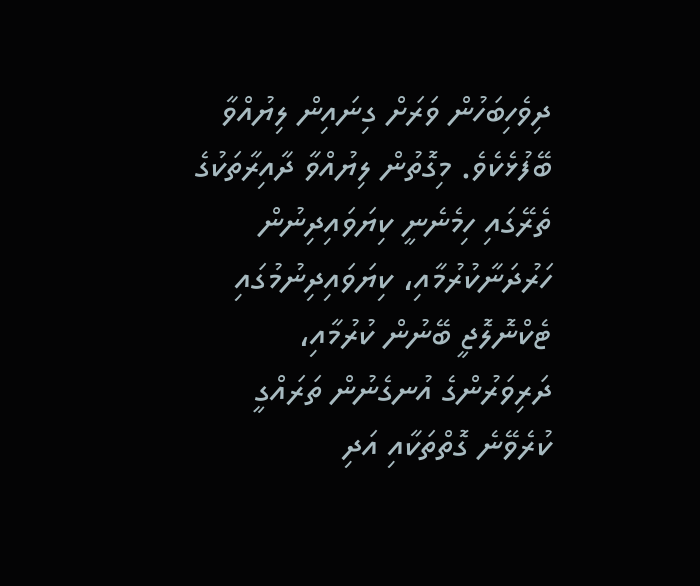ދިވެހިބަހުން ވަރަށް ގިނައިން ލިޔުއްވާ ބޭފުޅެކެވެ. މިގޮތުން ލިޔުއްވާ ދާއިރާތަކުގެ ތެރޭގައި ހިމެނެނީ ކިޔަވައިދިނުން ހަރުދަނާކުރުމާއި، ކިޔަވައިދިނުމުގައި ޓެކްނޮލޮޖީ ބޭނުން ކުރުމާއި، ދަރިވަރުންގެ އުނގެނުން ތަރައްގީ ކުރެވޭނެ ގޮތްތަކާއި އަދި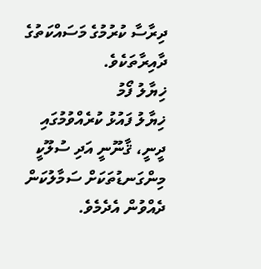ދިރާސާ ކުރުމުގެ މަސައްކަތުގެ ދާއިރާތަކެވެ.
ޚިޔާލު ފޯމު
ޚިޔާލު ފައުޅު ކުރެއްވުމުގައި ދީނީ، ޤާނޫނީ އަދި ސުލޫކީ މިންގަނޑުތަކަށް ސަމާލުކަން ދެއްވުން އެދެމެވެ.